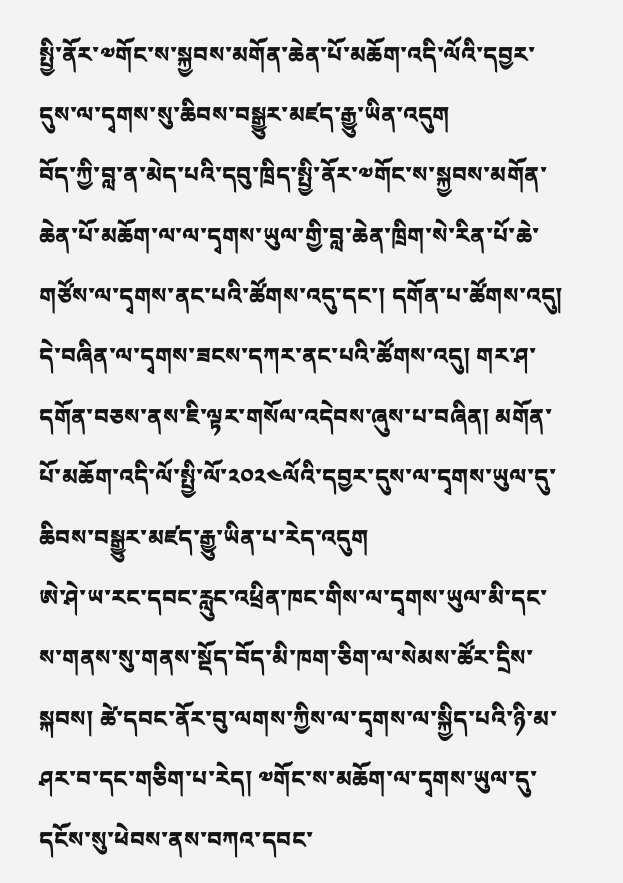སྤྱི་ནོར་༧གོང་ས་སྐྱབས་མགོན་ཆེན་པོ་མཆོག་འདི་ལོའི་དབྱར་དུས་ལ་དྭགས་སུ་ཆིབས་བསྒྱུར་མཛད་རྒྱུ་ཡིན་འདུག
བོད་ཀྱི་བླ་ན་མེད་པའི་དབུ་ཁྲིད་སྤྱི་ནོར་༧གོང་ས་སྐྱབས་མགོན་ཆེན་པོ་མཆོག་ལ་ལ་དྭགས་ཡུལ་གྱི་བླ་ཆེན་ཁྲིག་སེ་རིན་པོ་ཆེ་གཙོས་ལ་དྭགས་ནང་པའི་ཚོགས་འདུ་དང་། དགོན་པ་ཚོགས་འདུ། དེ་བཞིན་ལ་དྭགས་ཟངས་དཀར་ནང་པའི་ཚོགས་འདུ། གར་ཤ་དགོན་བཅས་ནས་ཇི་ལྟར་གསོལ་འདེབས་ཞུས་པ་བཞིན། མགོན་པོ་མཆོག་འདི་ལོ་སྤྱི་ལོ་༢༠༢༤ལོའི་དབྱར་དུས་ལ་དྭགས་ཡུལ་དུ་ཆིབས་བསྒྱུར་མཛད་རྒྱུ་ཡིན་པ་རེད་འདུག
ཨེ་ཤེ་ཡ་རང་དབང་རླུང་འཕྲིན་ཁང་གིས་ལ་དྭགས་ཡུལ་མི་དང་ས་གནས་སུ་གནས་སྡོད་བོད་མི་ཁག་ཅིག་ལ་སེམས་ཚོར་དྲིས་སྐབས། ཚེ་དབང་ནོར་བུ་ལགས་ཀྱིས་ལ་དྭགས་ལ་སྐྱིད་པའི་ཉི་མ་ཤར་བ་དང་གཅིག་པ་རེད། ༧གོང་ས་མཆོག་ལ་དྭགས་ཡུལ་དུ་དངོས་སུ་ཕེབས་ནས་བཀའ་དབང་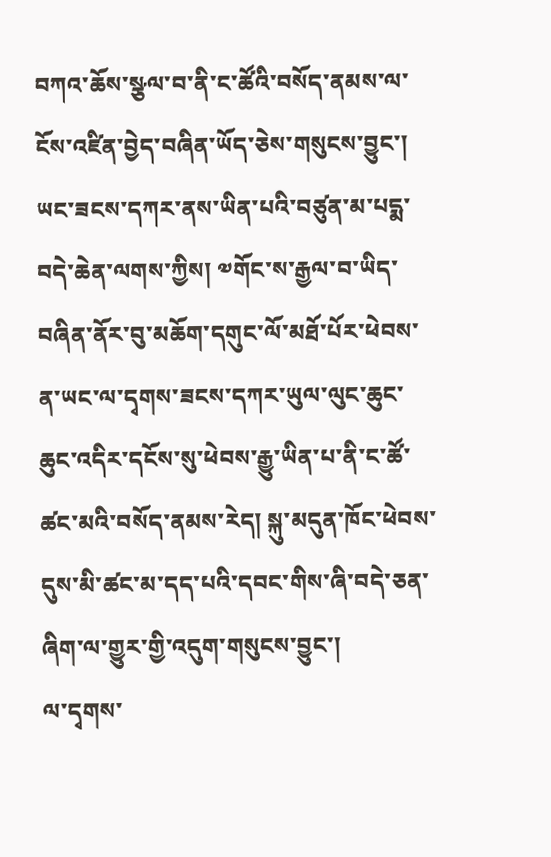བཀའ་ཆོས་སྩལ་བ་ནི་ང་ཚོའི་བསོད་ནམས་ལ་ངོས་འཛིན་བྱེད་བཞིན་ཡོད་ཅེས་གསུངས་བྱུང་།
ཡང་ཟངས་དཀར་ནས་ཡིན་པའི་བཙུན་མ་པདྨ་བདེ་ཆེན་ལགས་ཀྱིས། ༧གོང་ས་རྒྱལ་བ་ཡིད་བཞིན་ནོར་བུ་མཆོག་དགུང་ལོ་མཐོ་པོར་ཕེབས་ན་ཡང་ལ་དྭགས་ཟངས་དཀར་ཡུལ་ལུང་ཆུང་ཆུང་འདིར་དངོས་སུ་ཕེབས་རྒྱུ་ཡིན་པ་ནི་ང་ཚོ་ཚང་མའི་བསོད་ནམས་རེད། སྐུ་མདུན་ཁོང་ཕེབས་དུས་མི་ཚང་མ་དད་པའི་དབང་གིས་ཞི་བདེ་ཅན་ཞིག་ལ་གྱུར་གྱི་འདུག་གསུངས་བྱུང་།
ལ་དྭགས་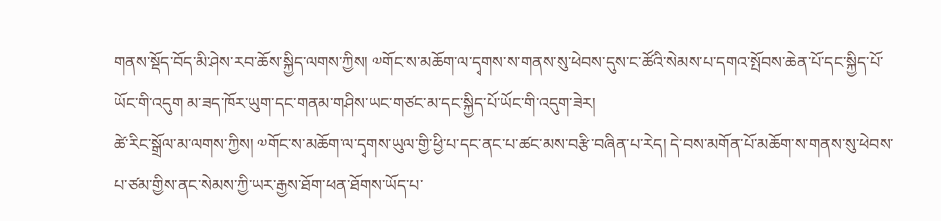གནས་སྡོད་བོད་མི་ཤེས་རབ་ཆོས་སྐྱིད་ལགས་ཀྱིས། ༧གོང་ས་མཆོག་ལ་དྭགས་ས་གནས་སུ་ཕེབས་དུས་ང་ཚོའི་སེམས་པ་དགའ་སྤོབས་ཆེན་པོ་དང་སྐྱིད་པོ་ཡོང་གི་འདུག མ་ཟད་ཁོར་ཡུག་དང་གནམ་གཤིས་ཡང་གཙང་མ་དང་སྐྱིད་པོ་ཡོང་གི་འདུག་ཟེར།
ཚེ་རིང་སྒྲོལ་མ་ལགས་ཀྱིས། ༧གོང་ས་མཆོག་ལ་དྭགས་ཡུལ་གྱི་ཕྱི་པ་དང་ནང་པ་ཚང་མས་བརྩི་བཞིན་པ་རེད། དེ་བས་མགོན་པོ་མཆོག་ས་གནས་སུ་ཕེབས་པ་ཙམ་གྱིས་ནང་སེམས་ཀྱི་ཡར་རྒྱས་ཐོག་ཕན་ཐོགས་ཡོད་པ་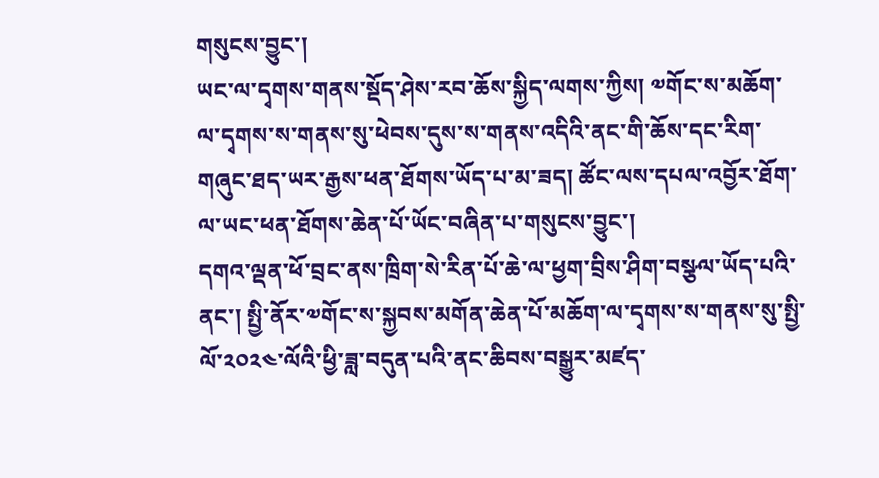གསུངས་བྱུང་།
ཡང་ལ་དྭགས་གནས་སྡོད་ཤེས་རབ་ཆོས་སྐྱིད་ལགས་ཀྱིས། ༧གོང་ས་མཆོག་ལ་དྭགས་ས་གནས་སུ་ཕེབས་དུས་ས་གནས་འདིའི་ནང་གི་ཆོས་དང་རིག་གཞུང་ཐད་ཡར་རྒྱས་ཕན་ཐོགས་ཡོད་པ་མ་ཟད། ཚོང་ལས་དཔལ་འབྱོར་ཐོག་ལ་ཡང་ཕན་ཐོགས་ཆེན་པོ་ཡོང་བཞིན་པ་གསུངས་བྱུང་།
དགའ་ལྡན་ཕོ་བྲང་ནས་ཁྲིག་སེ་རིན་པོ་ཆེ་ལ་ཕྱག་བྲིས་ཤིག་བསྩལ་ཡོད་པའི་ནང་། སྤྱི་ནོར་༧གོང་ས་སྐྱབས་མགོན་ཆེན་པོ་མཆོག་ལ་དྭགས་ས་གནས་སུ་སྤྱི་ལོ་༢༠༢༤་ལོའི་ཕྱི་ཟླ་བདུན་པའི་ནང་ཆིབས་བསྒྱུར་མཛད་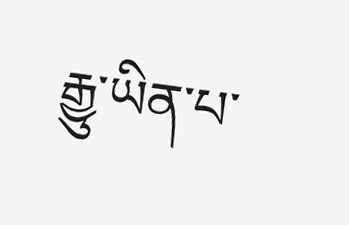རྒྱུ་ཡིན་པ་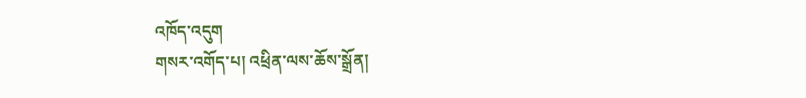འཁོད་འདུག
གསར་འགོད་པ། འཕྲིན་ལས་ཆོས་སྒྲོན།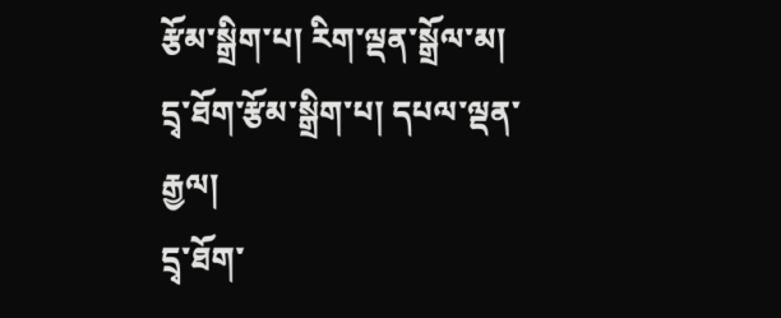རྩོམ་སྒྲིག་པ། རིག་ལྡན་སྒྲོལ་མ།
དྲྭ་ཐོག་རྩོམ་སྒྲིག་པ། དཔལ་ལྡན་རྒྱལ།
དྲྭ་ཐོག་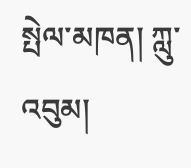སྤེལ་མཁན། ཀླུ་འབུམ།